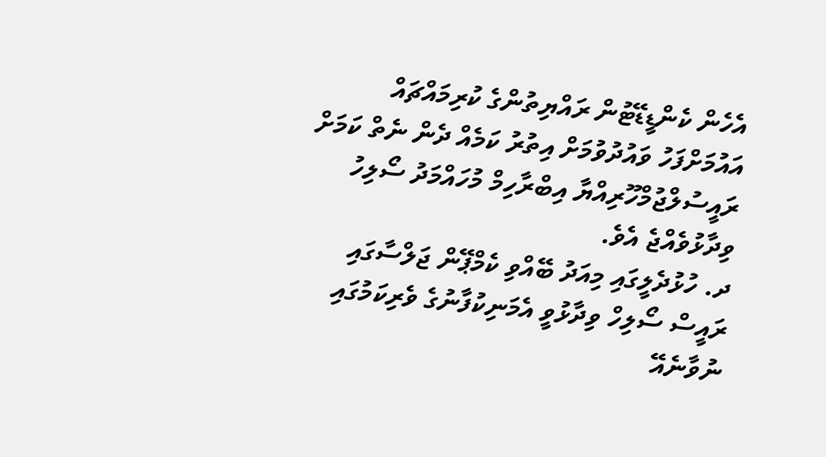އެހެން ކެންޑީޑޭޓުން ރައްޔިތުންގެ ކުރިމައްޗައް އައުމަށްފަހު ވައުދުވުމަށް އިތުރު ކަމެއް ދެން ނެތް ކަމަށް ރައީސުލްޖުމްހޫރިއްޔާ އިބްރާހިމް މުހައްމަދު ސޯލިހު ވިދާޅުވެއްޖެ އެވެ.
ދ. ހުޅުދެލީގައި މިއަދު ބޭއްވި ކެމްޕޭން ޖަލްސާގައި ރައީސް ސޯލިހް ވިދާޅުވީ އެމަނިކުފާނުގެ ވެރިކަމުގައި ނުވާނެއޭ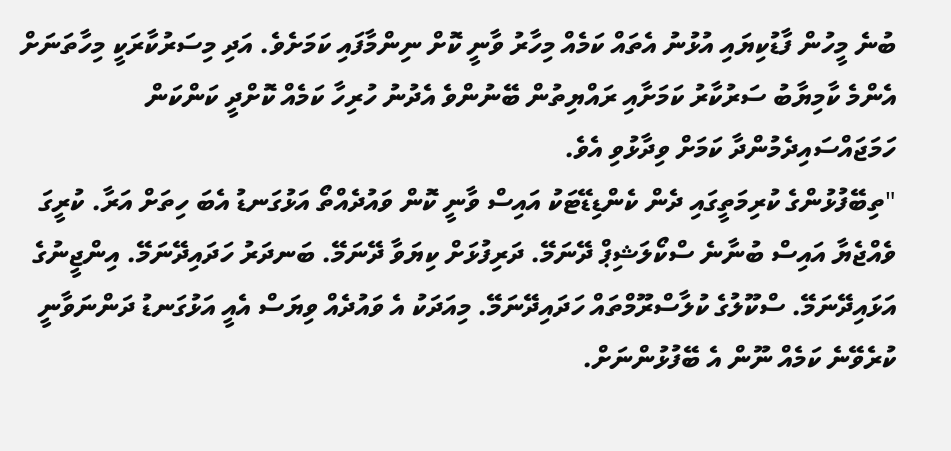ބުނެ މީހުން ފާޑުކިޔައި އުޅުނު އެތައް ކަމެއް މިހާރު ވާނީ ކޮށް ނިންމާފައި ކަމަށެވެ. އަދި މިސަރުކާރަކީ މިހާތަނަށް އެންމެ ކާމިޔާބު ސަރުކާރު ކަމަށާއި ރައްޔިތުން ބޭނުންވެ އެދުނު ހުރިހާ ކަމެއް ކޮށްދީ ކަންކަން ހަމަޖައްސައިދެމުންދާ ކަމަށް ވިދާޅުވި އެވެ.
"ތިބޭފުޅުންގެ ކުރިމަތީގައި ދެން ކެންޑިޑޭޓަކު އައިސް ވާނީ ކޮން ވައުދެއްތޯ އަޅުގަނޑު އެބަ ހިތަށް އަރާ. ކުރީގަ ވެއްޖެޔާ އައިސް ބުނާނެ ސްކޯލަޝިޕް ދޭނަމޭ. ދަރިފުޅަށް ކިޔަވާ ދޭނަމޭ. ބަނދަރު ހަދައިދޭނަމޭ. އިންޖީނުގެ އަޅައިދޭނަމޭ. ސްކޫލުގެ ކުލާސްރޫމްތައް ހަދައިދޭނަމޭ. މިއަދަކު އެ ވައުދެއް ވިޔަސް އެއީ އަޅުގަނޑު ދަންނަވާނީ ކުރެވޭނެ ކަމެއް ނޫން އެ ބޭފުޅުންނަށް.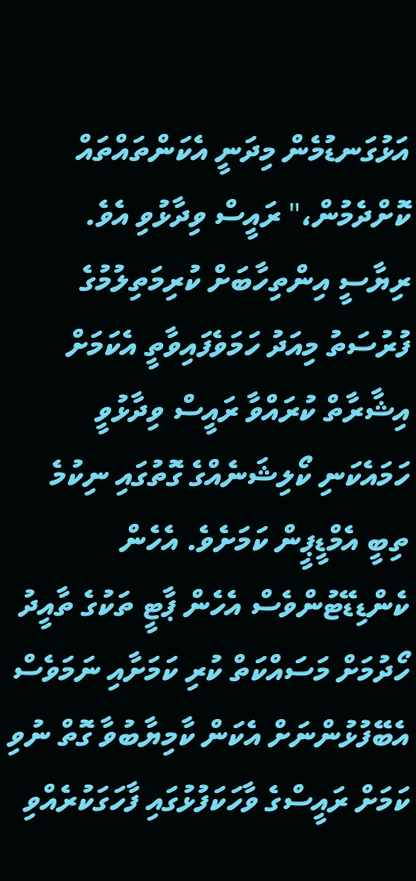އަޅުގަނޑުމެން މިދަނީ އެކަންތައްތައް ކޮށްދެމުން،" ރައީސް ވިދާޅުވި އެވެ.
ރިޔާސީ އިންތިހާބަށް ކުރިމަތިލުމުގެ ފުރުސަތު މިއަދު ހަމަވެފައިވާތީ އެކަމަށް އިޝާރާތް ކުރައްވާ ރައީސް ވިދާޅުވީ ހަމައެކަނި ކޯލިޝަނެއްގެ ގޮތުގައި ނިކުމެ ތިބީ އެމްޑީޕީން ކަމަށެވެ. އެހެން ކެންޑިޑޭޓުންވެސް އެހެން ޕާޓީ ތަކުގެ ތާއީދު ހޯދުމަށް މަސައްކަތް ކުރި ކަމަށާއި ނަމަވެސް އެބޭފުޅުންނަށް އެކަން ކާމިޔާބުވާ ގޮތް ނުވި ކަމަށް ރައީސްގެ ވާހަކަފުޅުގައި ފާހަގަކުރެއްވި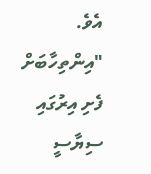އެވެ.
"އިންތިހާބަށް ފެށި އިރުގައި ސިޔާސީ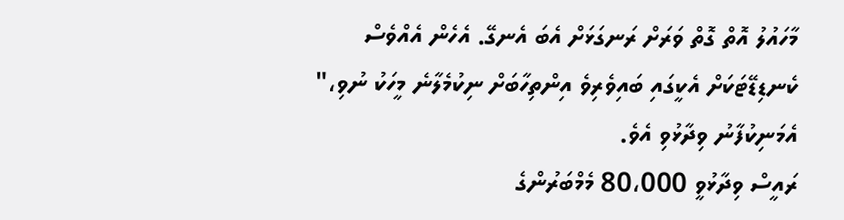މާހައުލު އޮތް ގޮތް ވަރަށް ރަނގަޅަށް އެބަ އެނގޭ. އެހެން އެއްވެސް ކެނޑިޑޭޓަކަށް އެކީގައި ބައިވެރިވެ އިންތިހާބަށް ނިކުމެލާނެ މީހަކު ނުވި،" އެމަނިކުފާނު ވިދާޅުވި އެވެ.
ރައީސް ވިދާޅުވީ 80،000 މެމްބަރުންގެ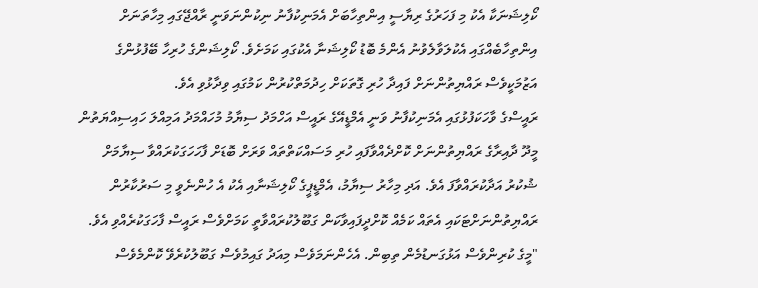ކޯލިޝަނަކާ އެކު މި ފަހަރުގެ ރިޔާސީ އިންތިހާބަށް އެމަނިކުފާނު ނިކުންނަވަނީ ރާއްޖޭގައި މިހާތަނަށް އިންތިހާބެއްގައި އެކުލަވާލެވުނު އެންމެ ބޮޑު ކޯލިޝަނާ އެކުގައި ކަމަށެވެ. ކޯލިޝަންގެ ހުރިހާ ބޭފުޅުންގެ އަޒުމަކީވެސް ރައްޔިތުންނަށް ފައިދާ ހުރި ގޮތަކަށް ހިދުމަތްކުރުން ކަމުގައި ވިދާޅުވި އެވެ.
ރައީސްގެ ވާހަކަފުޅުގައި އެމަނިކުފާނު ވަނީ އެމްޑީއޭގެ ރައީސް އަހްމަދު ސިޔާމު މުހައްމަދު އަމިއްލަ ހައިސިއްޔަތުން މީދޫ ދާއިރާގެ ރައްޔިތުންނަށް ކޮށްދެއްވާފައި ހުރި މަސައްކަތްތައް ވަރަށް ބޮޑަށް ފާހަހަގަކުރައްވާ ސިޔާމަށް ޝުކުރު އަދާކުރައްވާފަ އެވެ. އަދި މިހާރު ސިޔާމު، އެމްޑީޕީގެ ކޯލިޝަނާއި އެކު އެ ހުންނެވީ މި ސަރުކާރުން ރައްޔިތުންނަށްޓަކައި އެތައް ކަމެއް ކޮށްދީފައިވާކަން ގަބޫލުކުރައްވާތީ ކަމަށްވެސް ރައީސް ފާހަގަކުރެއްވި އެވެ.
"މީގެ ކުރިންވެސް އަޅުގަނޑުމެން ތިބިން. އެހެންނަމަވެސް މިއަދު ގައިމުވެސް ގަބޫލުކުރެވޭ ކޮންމެވެސް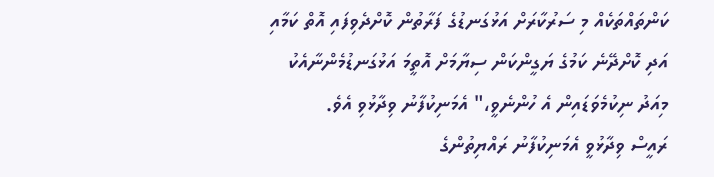ކަންތައްތަކެއް މި ސަރުކާރަށް އަޅުގަނޑުގެ ފަރާތުން ކޮށްދެވިފައި އޮތް ކަމާއި އަދި ކޮށްދޭނެ ކަމުގެ ޔަގީންކަން ސިޔާމަށް އޮތީމަ އަޅުގަނޑުމެންނާއެކު މިއަދު ނިކުމެވަޑައިން އެ ހުންނެވީ،" އެމަނިކުފާނު ވިދާޅުވި އެވެ.
ރައީސް ވިދާޅުވީ އެމަނިކުފާނު ރައްޔިތުންގެ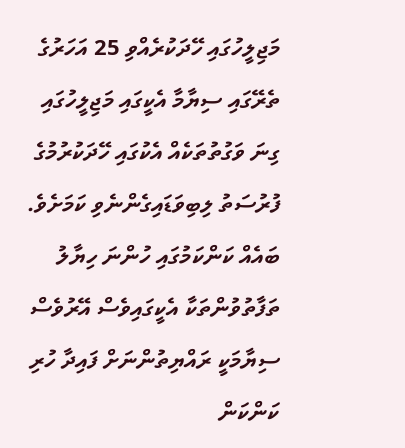މަޖިލީހުގައި ހޭދަކުރެއްވި 25 އަހަރުގެ ތެރޭގައި ސިޔާމާ އެކީގައި މަޖިލީހުގައި ގިނަ ވަގުތުތަކެއް އެކުގައި ހޭދަކުރުމުގެ ފުރުސަތު ލިބިވަޑައިގެންނެވި ކަމަށެވެ. ބައެއް ކަންކަމުގައި ހުންނަ ހިޔާލު ތަފާތުވުންތަކާ އެކީގައިވެސް އޭރުވެސް ސިޔާމަކީ ރައްޔިތުންނަށް ފައިދާ ހުރި ކަންކަން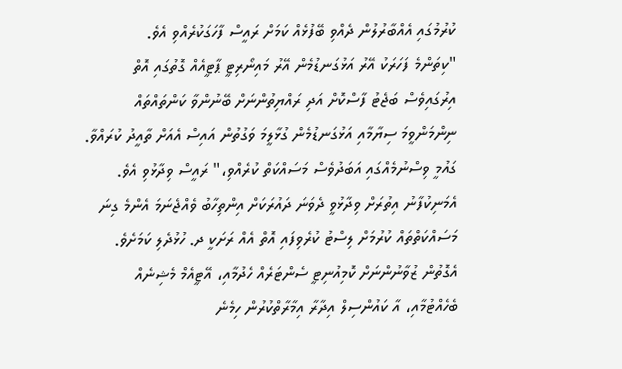ކުރުމުގައި އެއްބާރުލުން ދެއްވި ބޭފުޅެއް ކަމަށް ރައީސް ފާހަގަކުރެއްވި އެވެ.
"ކިތަންމެ ފަހަރަކު އޭރު އަޅުގަނޑުމެން އޭރު މައިނޯރިޓީ ޕާޓީއެއް ގޮތުގައި އޮތް އިރުގައިވެސް ބަޖެޓު ފާސްކޮށް އަދި ރައްޔިތުންނަށް ބޭނުންވާ ކަންތައްތައް ނިންމަންވީމަ ސިޔާމާއި އަޅުގަނޑުމެން ގުޅާލީމަ ވަގުތުން އައިސް އެއަށް ތާއީދު ކުރައްވާ. ގައުމީ ވިސްނުމެއްގައި އަބަދުވެސް މަސައްކަތް ކުރެއްވި،" ރައީސް ވިދާޅުވި އެވެ.
އެމަނިކުފާނު އިތުރަށް ވިދާޅުވީ ދެވަނަ ދައުރަކަށް އިންތިހާބު ވެއްޖެނަމަ އެންމެ ގިނަ މަސައްކަތްތައް ކުރުމަށް ލިސްޓު ކުރެވިފައި އޮތް އެއް ރަށަކީ ދ. ހުޅުދެލި ކަމަށެވެ. އެގޮތުން ޒުވާނުންނަށް ކޮމިއުނިޓީ ސެންޓަރެއް ހެދުމާއި، އޭޓީއެމް މެޝިނެއް ބެހެއްޓުމާއި، އާ ކައުންސިލް އިދާރާ އިމާރާތްކުރުން ހިމެނެ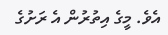އެވެ. މީގެ އިތުރުން އެ ރަށުގެ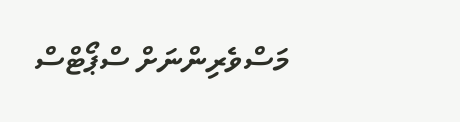މަސްވެރިންނަށް ސްޕޯޓްސް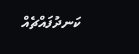ކަނދުފައްޗެއް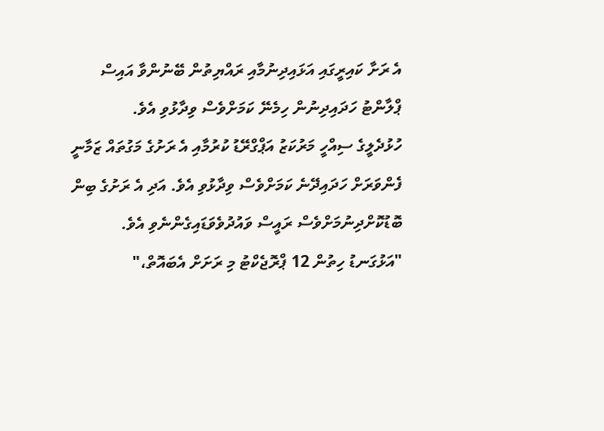އެ ރަށާ ކައިރީގައި އަޅައިދިނުމާއި ރައްޔިތުން ބޭނުންވާ އައިސް ޕްލާންޓު ހަދައިދިނުން ހިމެނޭ ކަމަށްވެސް ވިދާޅުވި އެވެ.
ހުޅުދެލީގެ ސިއްހީ މަރުކަޒު އަޕްގްރޭޑު ކުރުމާއި އެ ރަށުގެ މަގުތައް ޒަމާނީ ފެންވަރަށް ހަދައިދޭނެ ކަމަށްވެސް ވިދާޅުވި އެވެ. އަދި އެ ރަށުގެ ބިން ބޮޑުކޮށްދިނުމަށްވެސް ރައީސް ވައުދުވެވަޑައިގެންނެވި އެވެ.
"އަޅުގަނޑު ހިތުން 12 ޕްރޮޖެކްޓު މި ރަށަށް އެބައޮތް،"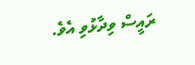ރައީސް ވިދާޅުވި އެވެ.